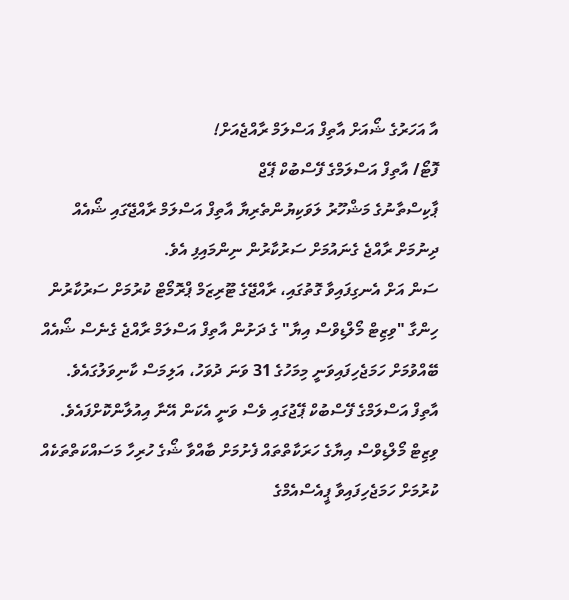އާ އަހަރުގެ ޝޯއަށް އާތިފް އަސްލަމް ރާއްޖެއަށް!
ފޮޓޯ/ އާތިފް އަސްލަމްގެ ފޭސްބުކް ޕޭޖް
ޕާކިސްތާނުގެ މަޝްހޫރު ލަވަކިޔުންތެރިޔާ އާތިފް އަސްލަމް ރާއްޖޭގައި ޝޯއެއް ދިނުމަށް ރާއްޖެ ގެނައުމަށް ސަރުކާރުން ނިންމައިފި އެވެ.
ސަން އަށް އެނގިފައިވާ ގޮތުގައި، ރާއްޖޭގެ ޓޫރިޒަމް ޕްރޮމޯޓް ކުރުމަށް ސަރުކާރުން ހިންގާ "ވިޒިޓް މޯލްޑިވްސް އިޔާ" ގެ ދަށުން އާތިފް އަސްލަމް ރާއްޖެ ގެނެސް ޝޯއެއް ބޭއްވުމަށް ހަމަޖެހިފައިވަނީ މިމަހުގެ 31 ވަނަ ދުވަހު، އަލިމަސް ކާނިވަލުގައެވެ.
އާތިފް އަސްލަމްގެ ފޭސްބުކް ޕޭޖުގައި ވެސް ވަނީ އެކަން އޭނާ އިއުލާންކޮށްފައެވެ.
ވިޒިޓް މޯލްޑިވްސް އިޔާގެ ހަރަކާތްތައް ފެށުމަށް ބާއްވާ ޝޯގެ ހުރިހާ މަސައްކަތްތަކެއް ކުރުމަށް ހަމަޖެހިފައިވާ ޕީއެސްއެމްގެ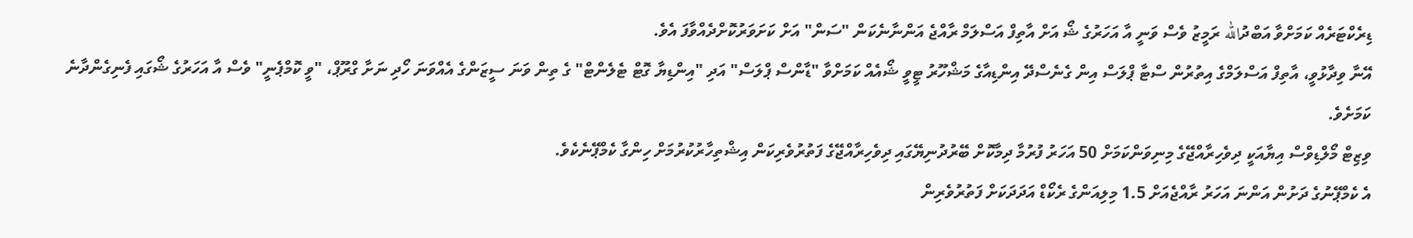ޑިރެކްޓަރެއް ކަމަށްވާ އަބްދުالله ރަމީޒު ވެސް ވަނީ އާ އަހަރުގެ ޝޯ އަށް އާތިފް އަސްލަމް ރާއްޖެ އަންނާނެކަން "ސަން" އަށް ކަށަވަރުކޮށްދެއްވާފަ އެވެ.
އޭނާ ވިދާޅުވީ، އާތިފް އަސްލަމްގެ އިތުރުން ސްޓާ ޕްލަސް އިން ގެނެސްދޭ އިންޑިއާގެ މަޝްހޫރު ޓީވީ ޝޯއެއް ކަމަށްވާ "ޑާންސް ޕްލަސް" އަދި "އިންޑިޔާ ގޮޓް ޓެލެންޓް" ގެ ތިން ވަނަ ސީޒަންގެ އެއްވަނަ ހޯދި ނަށާ ގްރޫޕް، "ވީ ކޮމްޕެނީ" ވެސް އާ އަހަރުގެ ޝޯގައި ފެނިގެންދާނެ ކަމަށެވެ.
ވިޒިޓް މޯލްޑިވްސް އިޔާއަކީ ދިވެހިރާއްޖޭގެ މިނިވަންކަމަށް 50 އަހަރު ފުރުމާ ދިމާކޮށް ބޭރުދުނިޔޭގައި ދިވެހިރާއްޖޭގެ ފަތުރުވެރިކަން އިޝްތިހާރުކުރުމަށް ހިންގާ ކެމްޕޭނެކެވެ.
އެ ކެމްޕޭނުގެ ދަށުން އަންނަ އަހަރު ރާއްޖެއަށް 1.5 މިލިއަންގެ ރެކޯޑް އަދަދަކަށް ފަތުރުވެރިން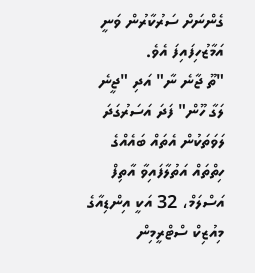ގެންނަށް ސަރުކާރުން ވަނީ އަމާޒުހިފައިފަ އެވެ.
"ތޫ ޖާނެ ނާ" އަދި "ޖީނެ ލަގާ ހޫން" ފަދަ އަސަރުގަދަ ލަވަތަކުން އެތައް ބައެއްގެ ހިތްތައް އަތުލާފައިވާ އާތިފް އަސްލަމް، 32 އަކީ އިންޑިއާގެ މިއުޒިކް ސްޓްރީމިން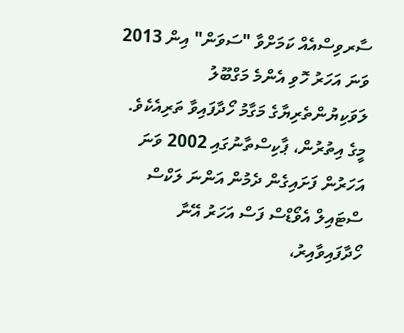ސާރވިސްއެއް ކަމަށްވާ "ސަވަން" އިން 2013 ވަނަ އަހަރު ހޮވި އެންމެ މަގްބޫލު ލަވަކިޔުންތެރިޔާގެ މަގާމު ހޯދާފައިވާ ތަރިއެކެވެ.
މީގެ އިތުރުން، ޕާކިސްތާނުގައި 2002 ވަނަ އަހަރުން ފަށައިގެން ދެމުން އަންނަ ލަކްސް ސްޓައިލް އެވޯޑްސް ފަސް އަހަރު އޭނާ ހޯދާފައިވާއިރު،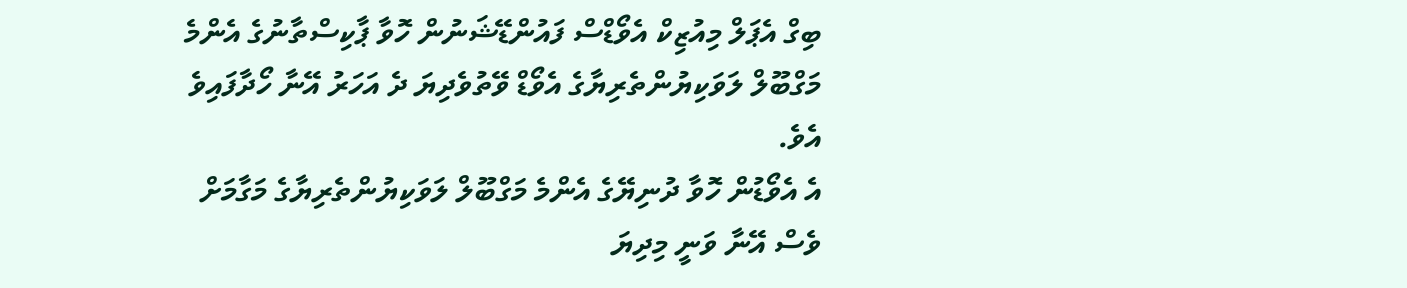ބިގް އެޕަލް މިއުޒިކް އެވޯޑްސް ފައުންޑޭޝަނުން ހޮވާ ޕާކިސްތާނުގެ އެންމެ މަގްބޫލް ލަވަކިޔުންތެރިޔާގެ އެވޯޑް ވޭތުވެދިޔަ ދެ އަހަރު އޭނާ ހޯދާފައިވެ އެވެ.
އެ އެވޯޑުން ހޮވާ ދުނިޔޭގެ އެންމެ މަގްބޫލް ލަވަކިޔުންތެރިޔާގެ މަގާމަށް ވެސް އޭނާ ވަނީ މިދިޔަ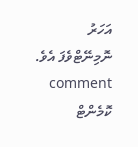އަހަރު ނޮމިނޭޓްވެފަ އެވެ.
comment ކޮމެންޓް